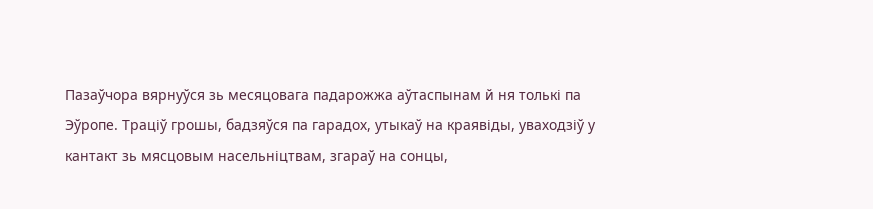Пазаўчора вярнуўся зь месяцовага падарожжа аўтаспынам й ня толькі па Эўропе. Траціў грошы, бадзяўся па гарадох, утыкаў на краявіды, уваходзіў у кантакт зь мясцовым насельніцтвам, згараў на сонцы,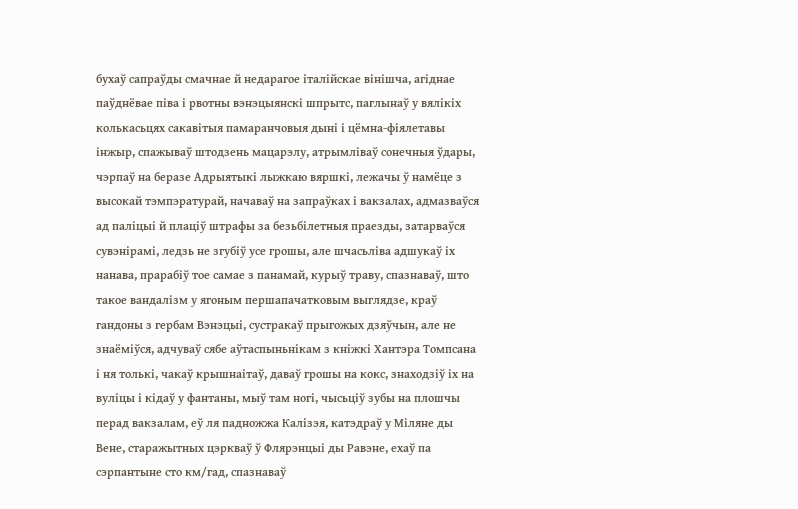бухаў сапраўды смачнае й недарагое італійскае вінішча, агіднае паўднёвае піва і рвотны вэнэцыянскі шпрытс, паглынаў у вялікіх колькасьцях сакавітыя памаранчовыя дыні і цёмна-фіялетавы інжыр, спажываў штодзень мацарэлу, атрымліваў сонечныя ўдары, чэрпаў на беразе Адрыятыкі лыжкаю вяршкі, лежачы ў намёце з высокай тэмпэратурай, начаваў на запраўках і вакзалах, адмазваўся ад паліцыі й плаціў штрафы за безьбілетныя праезды, затарваўся сувэнірамі, ледзь не згубіў усе грошы, але шчасьліва адшукаў іх нанава, прарабіў тое самае з панамай, курыў траву, спазнаваў, што такое вандалізм у ягоным першапачатковым выглядзе, краў гандоны з гербам Вэнэцыі, сустракаў прыгожых дзяўчын, але не знаёміўся, адчуваў сябе аўтаспыньнікам з кніжкі Хантэра Томпсана і ня толькі, чакаў крышнаітаў, даваў грошы на кокс, знаходзіў іх на вуліцы і кідаў у фантаны, мыў там ногі, чысьціў зубы на плошчы перад вакзалам, еў ля падножжа Калізэя, катэдраў у Міляне ды Вене, старажытных цэркваў ў Флярэнцыі ды Равэне, ехаў па сэрпантыне сто км/гад, спазнаваў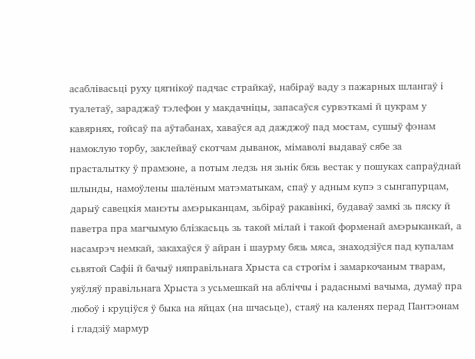асаблівасьці руху цягнікоў падчас страйкаў, набіраў ваду з пажарных шлангаў і туалетаў, зараджаў тэлефон у макдачніцы, запасаўся сурвэткамі й цукрам у кавярнях, гойсаў па аўтабанах, хаваўся ад дажджоў пад мостам, сушыў фэнам намоклую торбу, заклейваў скотчам дыванок, мімаволі выдаваў сябе за прасталытку ў прамзоне, а потым ледзь ня зьнік бязь вестак у пошуках сапраўднай шлынды, намоўлены шалёным матэматыкам, спаў у адным купэ з сынгапурцам, дарыў савецкія манэты амэрыканцам, зьбіраў ракавінкі, будаваў замкі зь пяску й паветра пра магчымую блізкасьць зь такой мілай і такой форменай амэрыканкай, а насамрэч немкай, закахаўся ў айран і шаурму бязь мяса, знаходзіўся пад купалам сьвятой Сафіі й бачыў няправільнага Хрыста са строгім і замаркочаным тварам, уяўляў правільнага Хрыста з усьмешкай на абліччы і радаснымі вачыма, думаў пра любоў і круціўся ў быка на яйцах (на шчасьце), стаяў на каленях перад Пантэонам і гладзіў мармур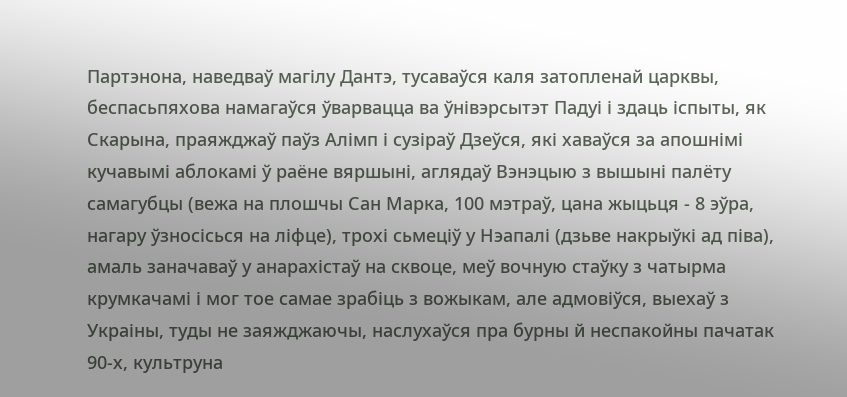Партэнона, наведваў магілу Дантэ, тусаваўся каля затопленай царквы, беспасьпяхова намагаўся ўварвацца ва ўнівэрсытэт Падуі і здаць іспыты, як Скарына, праяжджаў паўз Алімп і сузіраў Дзеўся, які хаваўся за апошнімі кучавымі аблокамі ў раёне вяршыні, аглядаў Вэнэцыю з вышыні палёту самагубцы (вежа на плошчы Сан Марка, 100 мэтраў, цана жыцьця - 8 эўра, нагару ўзносісься на ліфце), трохі сьмеціў у Нэапалі (дзьве накрыўкі ад піва), амаль заначаваў у анарахістаў на сквоце, меў вочную стаўку з чатырма крумкачамі і мог тое самае зрабіць з вожыкам, але адмовіўся, выехаў з Украіны, туды не заяжджаючы, наслухаўся пра бурны й неспакойны пачатак 90-х, культруна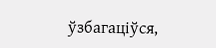ўзбагаціўся,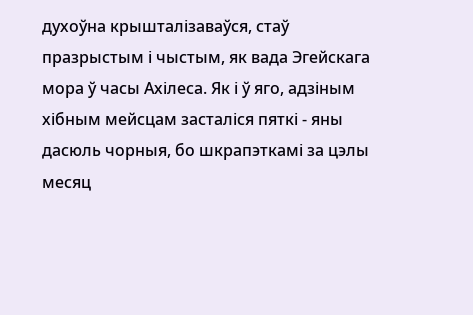духоўна крышталізаваўся, стаў празрыстым і чыстым, як вада Эгейскага мора ў часы Ахілеса. Як і ў яго, адзіным хібным мейсцам засталіся пяткі - яны дасюль чорныя, бо шкрапэткамі за цэлы месяц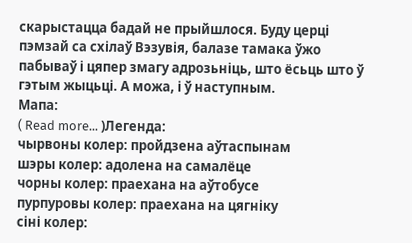скарыстацца бадай не прыйшлося. Буду церці пэмзай са схілаў Вэзувія, балазе тамака ўжо пабываў і цяпер змагу адрозьніць, што ёсьць што ў гэтым жыцьці. А можа, і ў наступным.
Мапа:
( Read more... )Легенда:
чырвоны колер: пройдзена аўтаспынам
шэры колер: адолена на самалёце
чорны колер: праехана на аўтобусе
пурпуровы колер: праехана на цягніку
сіні колер: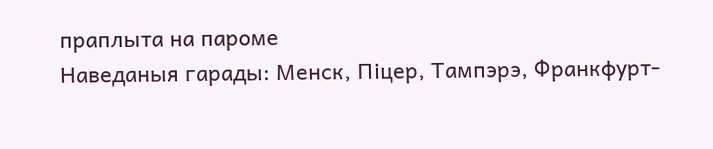праплыта на пароме
Наведаныя гарады: Менск, Піцер, Тампэрэ, Франкфурт-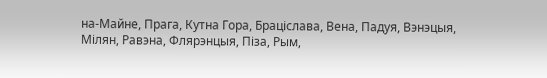на-Майне, Прага, Кутна Гора, Браціслава, Вена, Падуя, Вэнэцыя, Мілян, Равэна, Флярэнцыя, Піза, Рым,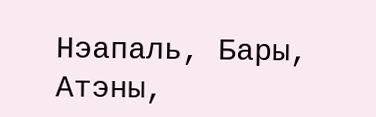Нэапаль, Бары, Атэны,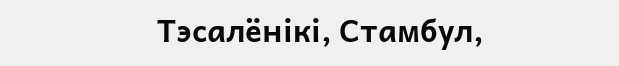Тэсалёнікі, Стамбул,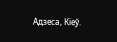Адзеса, Кіеў.